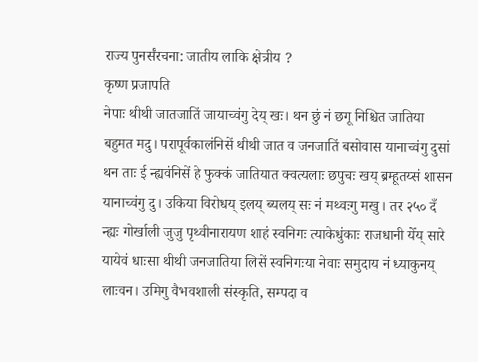राज्य पुनर्संरचना: जातीय लाकि क्षेत्रीय ?
कृष्ण प्रजापति
नेपाः थीथी जातजातिं जायाच्वंगु देय् खः। थन छुं नं छगू निश्चित जातिया बहुमत मदु। परापूर्वकालंनिसें थीथी जात व जनजातिं बसोवास यानाच्वंगु दुसां थन ताः ई न्ह्यवंनिसें हे फुक्कं जातियात क्वत्यलाः छपुचः खय् ब्रम्हूतय्सं शासन यानाच्वंगु दु। उकिया विरोधय् इलय् ब्यलय् सः नं मथ्वःगु मखु। तर २५० दँ न्ह्यः गोर्खाली जुजु पृथ्वीनारायण शाहं स्वनिगः त्याकेधुंकाः राजधानी येँय् सारे यायेवं धाःसा थीथी जनजातिया लिसें स्वनिगःया नेवाः समुदाय नं ध्याकुनय् लाःवन। उमिगु वैभवशाली संस्कृति, सम्पदा व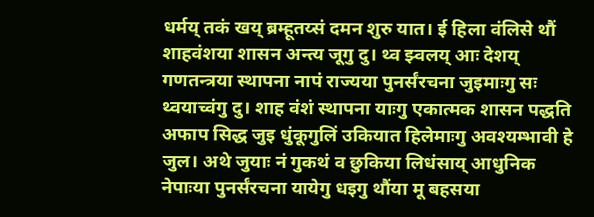धर्मय् तकं खय् ब्रम्हूतय्सं दमन शुरु यात। ई हिला वंलिसे थौं शाहवंशया शासन अन्त्य जूगु दु। थ्व झ्वलय् आः देशय् गणतन्त्रया स्थापना नापं राज्यया पुनर्संरचना जुइमाःगु सः थ्वयाच्वंगु दु। शाह वंशं स्थापना याःगु एकात्मक शासन पद्धति अफाप सिद्ध जुइ धुंकूगुलिं उकियात हिलेमाःगु अवश्यम्भावी हे जुल। अथे जुयाः नं गुकथं व छुकिया लिधंसाय् आधुनिक नेपाःया पुनर्संरचना यायेगु धइगु थौंया मू बहसया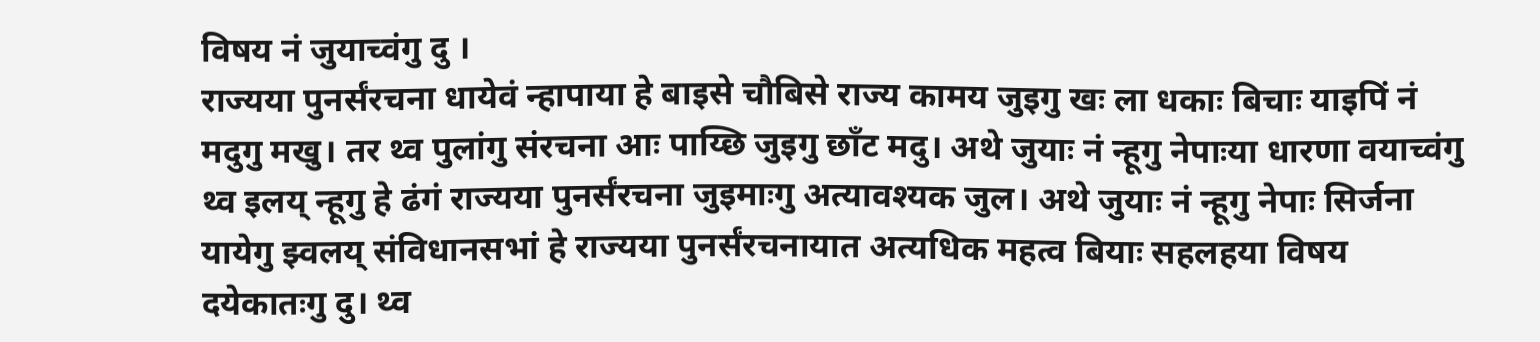विषय नं जुयाच्वंगु दु ।
राज्यया पुनर्संरचना धायेवं न्हापाया हे बाइसे चौबिसे राज्य कामय जुइगु खः ला धकाः बिचाः याइपिं नं मदुगु मखु। तर थ्व पुलांगु संरचना आः पाय्छि जुइगु छाँट मदु। अथे जुयाः नं न्हूगु नेपाःया धारणा वयाच्वंगु थ्व इलय् न्हूगु हे ढंगं राज्यया पुनर्संरचना जुइमाःगु अत्यावश्यक जुल। अथे जुयाः नं न्हूगु नेपाः सिर्जना यायेगु झ्वलय् संविधानसभां हे राज्यया पुनर्संरचनायात अत्यधिक महत्व बियाः सहलहया विषय दयेकातःगु दु। थ्व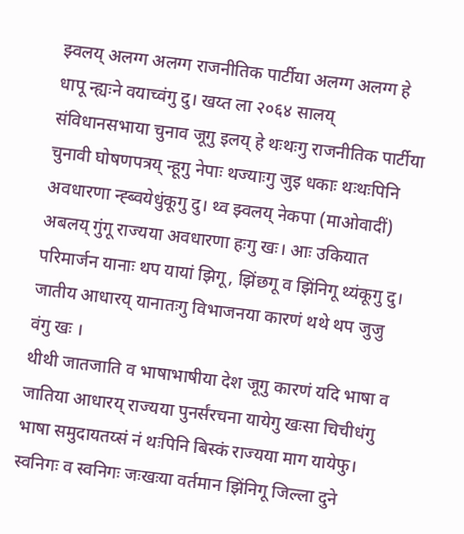झ्वलय् अलग्ग अलग्ग राजनीतिक पार्टीया अलग्ग अलग्ग हे धापू न्ह्यःने वयाच्वंगु दु। खय्त ला २०६४ सालय् संविधानसभाया चुनाव जूगु इलय् हे थःथःगु राजनीतिक पार्टीया चुनावी घोषणपत्रय् न्हूगु नेपाः थज्याःगु जुइ धकाः थःथःपिनि अवधारणा न्ह्ब्वयेधुंकूगु दु। थ्व झ्वलय् नेकपा (माओवादीं) अबलय् गुंगू राज्यया अवधारणा हःगु खः। आः उकियात परिमार्जन यानाः थप यायां झिगू, झिंछगू व झिंनिगू थ्यंकूगु दु। जातीय आधारय् यानातःगु विभाजनया कारणं थथे थप जुजु वंगु खः ।
थीथी जातजाति व भाषाभाषीया देश जूगु कारणं यदि भाषा व जातिया आधारय् राज्यया पुनर्संरचना यायेगु खःसा चिचीधंगु भाषा समुदायतय्सं नं थःपिनि बिस्कं राज्यया माग यायेफु। स्वनिगः व स्वनिगः जःखःया वर्तमान झिंनिगू जिल्ला दुने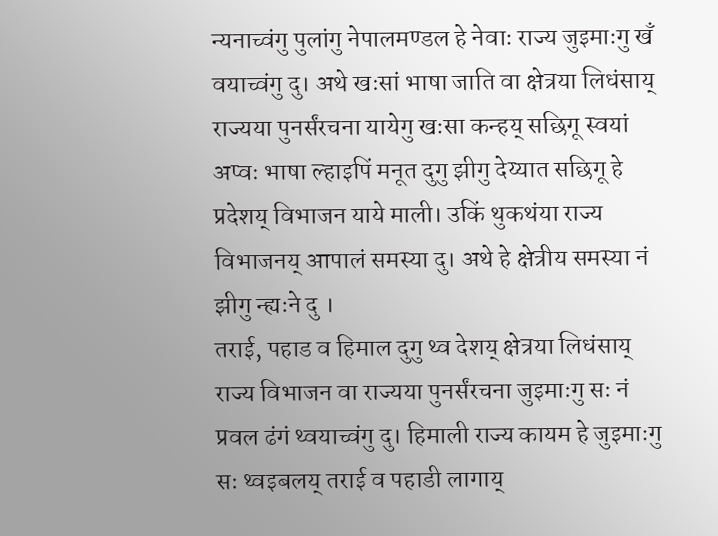न्यनाच्वंगु पुलांगु नेपालमण्डल हे नेवाः राज्य जुइमाःगु खँ वयाच्वंगु दु। अथे खःसां भाषा जाति वा क्षेत्रया लिधंसाय् राज्यया पुनर्संरचना यायेगु खःसा कन्हय् सछिगू स्वयां अप्वः भाषा ल्हाइपिं मनूत दुगु झीगु देय्यात सछिगू हे प्रदेशय् विभाजन याये माली। उकिं थुकथंया राज्य विभाजनय् आपालं समस्या दु। अथे हे क्षेत्रीय समस्या नं झीगु न्ह्यःने दु ।
तराई, पहाड व हिमाल दुगु थ्व देशय् क्षेत्रया लिधंसाय् राज्य विभाजन वा राज्यया पुनर्संरचना जुइमाःगु सः नं प्रवल ढंगं थ्वयाच्वंगु दु। हिमाली राज्य कायम हे जुइमाःगु सः थ्वइबलय् तराई व पहाडी लागाय्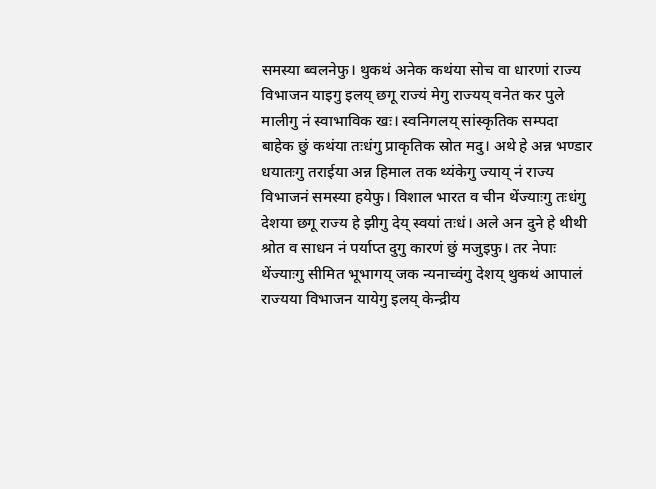समस्या ब्वलनेफु। थुकथं अनेक कथंया सोच वा धारणां राज्य विभाजन याइगु इलय् छगू राज्यं मेगु राज्यय् वनेत कर पुले मालीगु नं स्वाभाविक खः। स्वनिगलय् सांस्कृतिक सम्पदा बाहेक छुं कथंया तःधंगु प्राकृतिक स्रोत मदु। अथे हे अन्न भण्डार धयातःगु तराईया अन्न हिमाल तक थ्यंकेगु ज्याय् नं राज्य विभाजनं समस्या हयेफु। विशाल भारत व चीन थेंज्याःगु तःधंगु देशया छगू राज्य हे झीगु देय् स्वयां तःधं। अले अन दुने हे थीथी श्रोत व साधन नं पर्याप्त दुगु कारणं छुं मजुइफु। तर नेपाः थेंज्याःगु सीमित भूभागय् जक न्यनाच्वंगु देशय् थुकथं आपालं राज्यया विभाजन यायेगु इलय् केन्द्रीय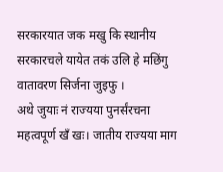सरकारयात जक मखु कि स्थानीय सरकारचले यायेत तकं उलि हे मछिंगु वातावरण सिर्जना जुइफु ।
अथे जुयाः नं राज्यया पुनर्संरचना महत्वपूर्ण खँ खः। जातीय राज्यया माग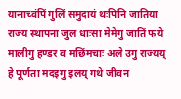यानाच्वंपिं गुलिं समुदायं थःपिनि जातिया राज्य स्थापना जुल धाःसा मेमेगु जातिं फये मालीगु हण्डर व मछिंमचाः अले उगु राज्यय् हे पूर्णता मदइगु इलय् गथे जीवन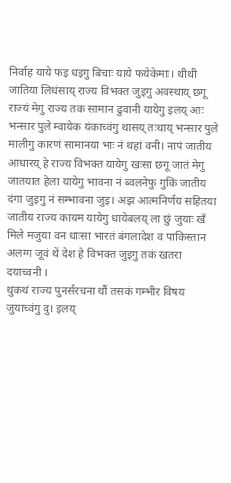निर्वाह याये फइ धइगु बिचाः याये फयेकेमाः। थीथी जातिया लिधंसाय् राज्य विभक्त जुइगु अवस्थाय् छगू राज्यं मेगु राज्य तक सामान ढुवानी यायेगु इलय् आः भन्सार पुले म्वायेक यंकाच्वंगु थासय् तःथाय् भन्सार पुले मालीगु कारणं सामानया भाः नं थहां वनी। नापं जातीय आधारय् हे राज्य विभक्त यायेगु खःसा छगू जातं मेगु जातयात हेला यायेगु भावना नं ब्वलनेफु गुकिं जातीय दंगा जुइगु नं सम्भावना जुइ। अझ आत्मनिर्णय सहितया जातीय राज्य कायम यायेगु धायेबलय् ला छुं जुयाः खँ मिले मजुया वन धाःसा भारतं बंगलादेश व पाकिस्तान अलग्ग जूवं थें देश हे विभक्त जुइगु तकं खतरा दयाच्वनी ।
थुकथं राज्य पुनर्संरचना थौं तसकं गम्भीर विषय जुयाच्वंगु दु। इलय्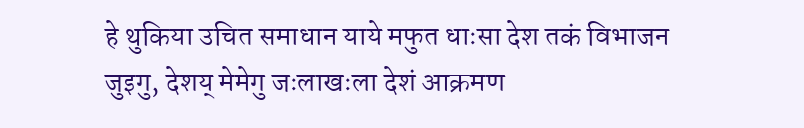हे थुकिया उचित समाधान याये मफुत धाःसा देश तकं विभाजन जुइगु, देशय् मेमेगु जःलाखःला देशं आक्रमण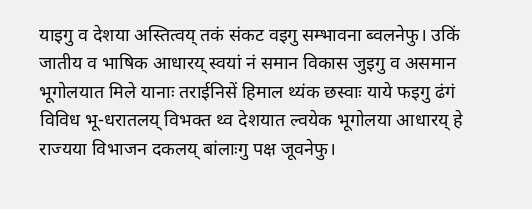याइगु व देशया अस्तित्वय् तकं संकट वइगु सम्भावना ब्वलनेफु। उकिं जातीय व भाषिक आधारय् स्वयां नं समान विकास जुइगु व असमान भूगोलयात मिले यानाः तराईनिसें हिमाल थ्यंक छस्वाः याये फइगु ढंगं विविध भू-धरातलय् विभक्त थ्व देशयात ल्वयेक भूगोलया आधारय् हे राज्यया विभाजन दकलय् बांलाःगु पक्ष जूवनेफु।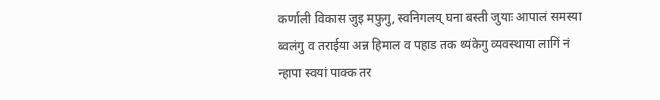कर्णाली विकास जुइ मफुगु, स्वनिगलय् घना बस्ती जुयाः आपालं समस्या ब्वलंगु व तराईया अन्न हिमाल व पहाड तक थ्यंकेगु व्यवस्थाया लागिं नं न्हापा स्वयां पाक्क तर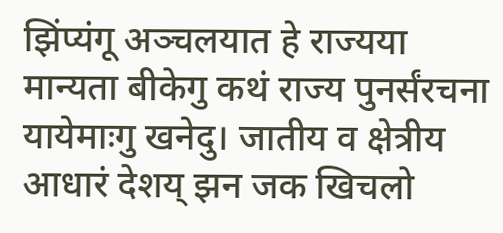झिंप्यंगू अञ्चलयात हे राज्यया मान्यता बीकेगु कथं राज्य पुनर्संरचना यायेमाःगु खनेदु। जातीय व क्षेत्रीय आधारं देशय् झन जक खिचलो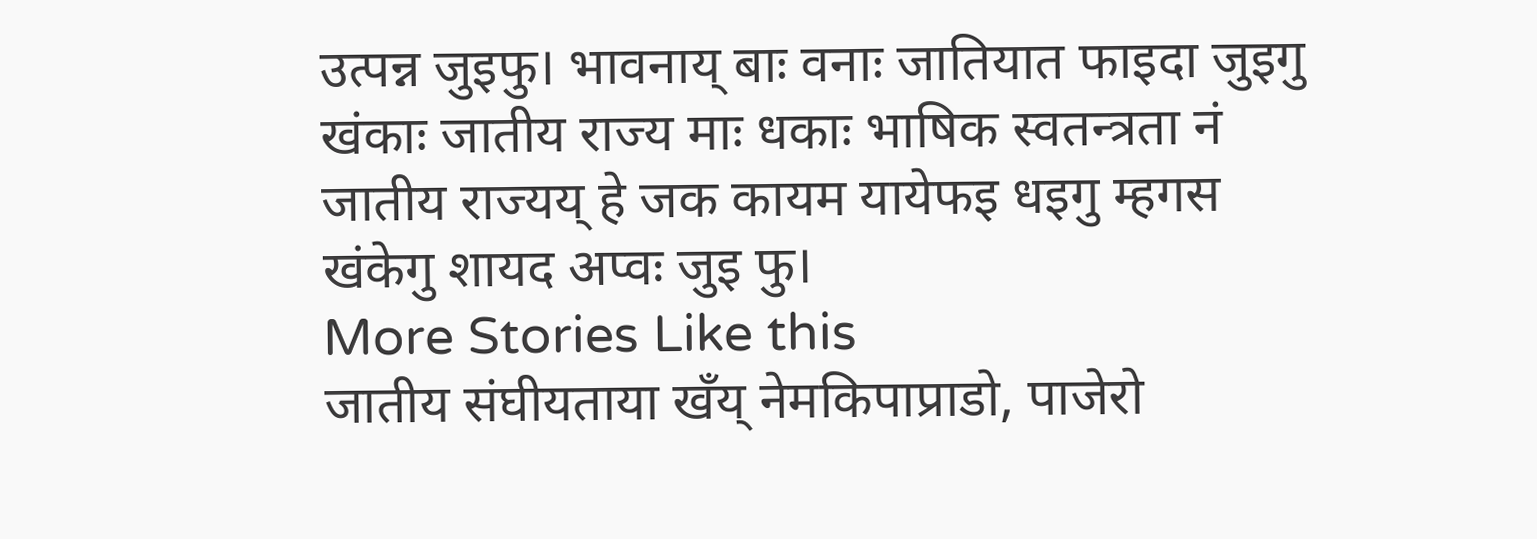उत्पन्न जुइफु। भावनाय् बाः वनाः जातियात फाइदा जुइगु खंकाः जातीय राज्य माः धकाः भाषिक स्वतन्त्रता नं जातीय राज्यय् हे जक कायम यायेफइ धइगु म्हगस खंकेगु शायद अप्वः जुइ फु।
More Stories Like this
जातीय संघीयताया खँय् नेमकिपाप्राडो, पाजेरो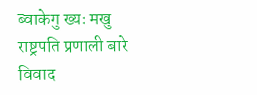ब्वाकेगु ख्यः मखु
राष्ट्रपति प्रणाली बारे विवाद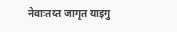नेवाःतय्त जागृत याइगु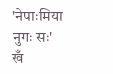'नेपाःमिया नुगः सः'
खँ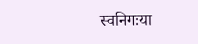स्वनिगःया